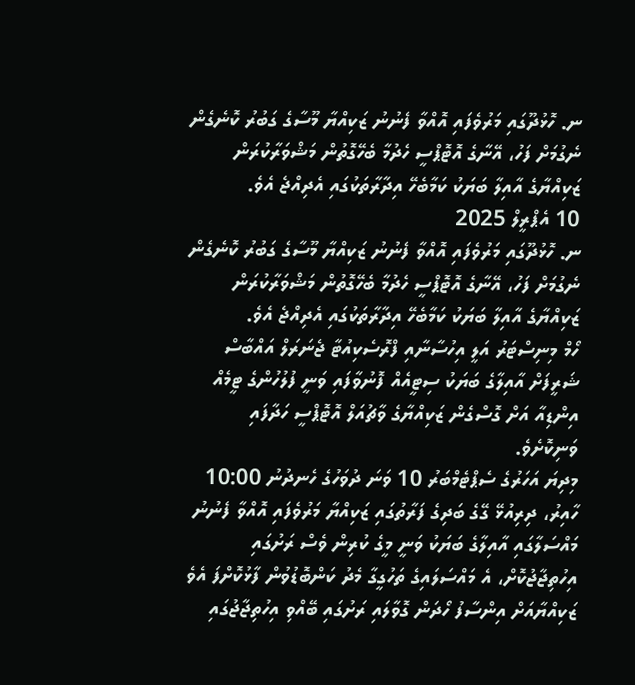ނ. ހޮޅުދޫގައި މަރުވެފައި އޮއްވާ ފެނުނު ޒަކިއްޔާ މޫސާގެ ގަބުރު ކޮނެގެން ނެގުމަށް ފަހު، އޭނާގެ އޮޓޮޕްސީ ހެދުމާ ބެހޭގޮތުން މަޝްވަރާކުރަން ޒަކިއްޔާގެ އާއިލާ ބަޔަކު ކަމާބެހޭ އިދާރާތަކުގައި އެދިއްޖެ އެވެ.
10 އެޕްރީލް 2025
ނ. ހޮޅުދޫގައި މަރުވެފައި އޮއްވާ ފެނުނު ޒަކިއްޔާ މޫސާގެ ގަބުރު ކޮނެގެން ނެގުމަށް ފަހު، އޭނާގެ އޮޓޮޕްސީ ހެދުމާ ބެހޭގޮތުން މަޝްވަރާކުރަން ޒަކިއްޔާގެ އާއިލާ ބަޔަކު ކަމާބެހޭ އިދާރާތަކުގައި އެދިއްޖެ އެވެ.
ހޯމް މިނިސްޓަރު އަލީ އިހުސާނާއި ފްރޮސެކިއުޓާ ޖެނަރަލް އައްބާސް ޝަރީފަށް އާއިލާގެ ބަޔަކު ސިޓީއެއް ފޮނުވާފައި ވަނީ ފުލުހުންގެ ޓީމެއް އިންޑިއާ އަށް ގޮސްގެން ޒަކިއްޔާގެ ވާޗުއަލް އޮޓޮޕްސީ ހަދާފައި ވަނިކޮށެވެ.
މިދިޔަ އަހަރުގެ ސެޕްޓެމްބަރު 10 ވަނަ ދުވަހުގެ ހެނދުނު 10:00 ހާއިރު، ދިރިއުޅޭ ގޭގެ ބަދިގެ ފަރާތުގައި ޒަކިއްޔާ މަރުވެފައި އޮއްވާ ފެނުނު މައްސަލާގައި އާއިލާގެ ބަޔަކު ވަނީ މީގެ ކުރިން ވެސް ރަށުގައި އިހުތިޖާޖުކޮށް، އެ މައްސަލައިގެ ތަހުގީގާ މެދު ކަންބޮޑުވުން ފާޅުކޮށްފަ އެވެ
ޒަކިއްޔާއަށް އިންސާފު ހޯދަން ގޮވާލައި ރަށުގައި ބޭއްވި އިހުތިޖާޖުގައި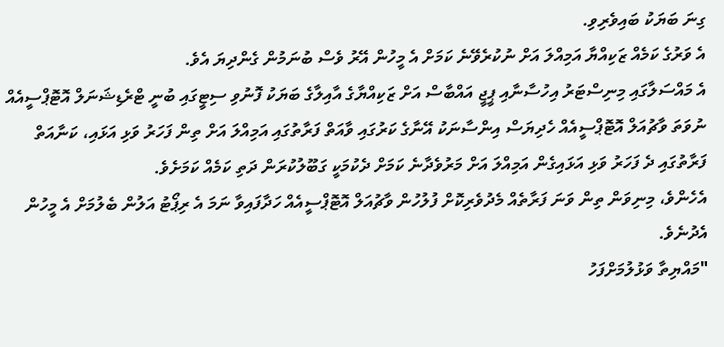ގިނަ ބަޔަކު ބައިވެރިވި.
އެ ވަރުގެ ކަމެއް ޒަކިއްޔާ އަމިއްލަ އަށް ނުކުރެވޭނެ ކަމަށް އެ މީހުން އޭރު ވެސް ބުނަމުން ގެންދިޔަ އެވެ.
އެ މައްސަލާގައި މިނިސްޓަރު އިހުސާނާއި ޕީޖީ އައްބާސް އަށް ޒަކިއްޔާގެ އާއިލާގެ ބަޔަކު ފޮނުވި ސިޓީގައި ބުނީ ޓްރެޑިޝަނަލް އޮޓޮޕްސީއެއް ނުވަތަ ވާޗުއަލް އޮޓޮޕްސީއެއް ހެދިޔަސް އިންސާނަކު އޭނާގެ ކަރުގައި ވާއަތް ފަރާތުގައި އަމިއްލަ އަށް ތިން ފަހަރު ވަޅި އަޅައި، ކަނާއަތް ފަރާތުގައި ދެ ފަހަރު ވަޅި އަޅައިގެން އަމިއްލަ އަށް މަރުވެދާނެ ކަމަށް ދެކުމަކީ ގަބޫލުކުރަން ދަތި ކަމެއް ކަމަށެވެ.
އެހެންވެ، މިނިވަން ތިން ވަނަ ފަރާތެއް މެދުވެރިކޮށް ފުލުހުން ވާޗުއަލް އޮޓޮޕްސީއެއް ހަދާފައިވާ ނަމަ އެ ރިޕޯޓު އަލުން ބެލުމަށް އެ މީހުން އެދުނެވެ.
"މައްޔިތާ ވަޅުލުމަށްފަހު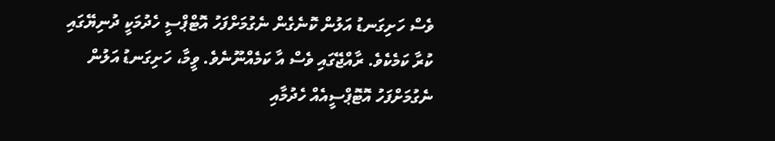ވެސް ހަށިގަނޑު އަލުން ކޮނެގެން ނެގުމަށްފަހު އޮޓްޕްސީ ހެދުމަކީ ދުނިޔޭގައި ކުރާ ކަމެކެވެ. ރާއްޖޭގައި ވެސް އާ ކަމެއްނޫނެވެ. ވީމާ، ހަށިގަނޑު އަލުން ނެގުމަށްފަހު އޮޓޮޕްސީއެއް ހެދުމާއި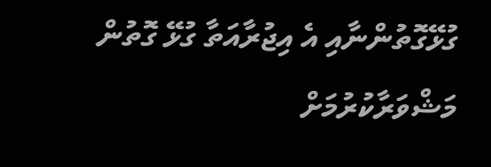ގުޅޭގޮތުންނާއި އެ އިޖުރާއަތާ ގުޅޭ ގޮތުން މަޝްވަރާކުރުމަށް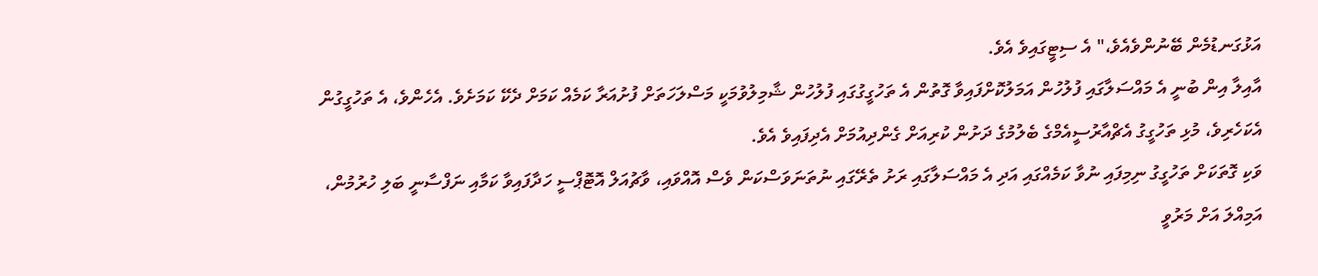އަޅުގަނޑުމެން ބޭނުންވެއެވެ،" އެ ސިޓީގައިވެ އެވެ.
އާއިލާ އިން ބުނީ އެ މައްސަލާގައި ފުލުހުން އަމަލުކޮށްފައިވާ ގޮތުން އެ ތަހުގީގުގައި ފުލުހުން ޝާމިލުވުމަކީ މަސްލަހަތަށް ފުށުއަރާ ކަމެއް ކަމަށް ދެކޭ ކަމަށެވެ. އެހެންވެ، އެ ތަހުގީގުން އެކަހެރިވެ، މުޅި ތަހުގީގު އެޗްއާރުސީއެމްގެ ބެލުމުގެ ދަށުން ކުރިއަށް ގެންދިއުމަށް އެދިފައިވެ އެވެ.
ވަކި ގޮތަކަށް ތަހުގީގު ނިމިފައި ނުވާ ކަމެއްގައި އަދި އެ މައްސަލާގައި ރަށު ތެރޭގައި ނުތަނަވަސްކަން ވެސް އޮއްވައި، ވާޗުއަލް އޮޓޮޕްސީ ހަދާފައިވާ ކަމާއި ނަފްސާނީ ބަލި ހުރުމުން، އަމިއްލަ އަށް މަރުވީ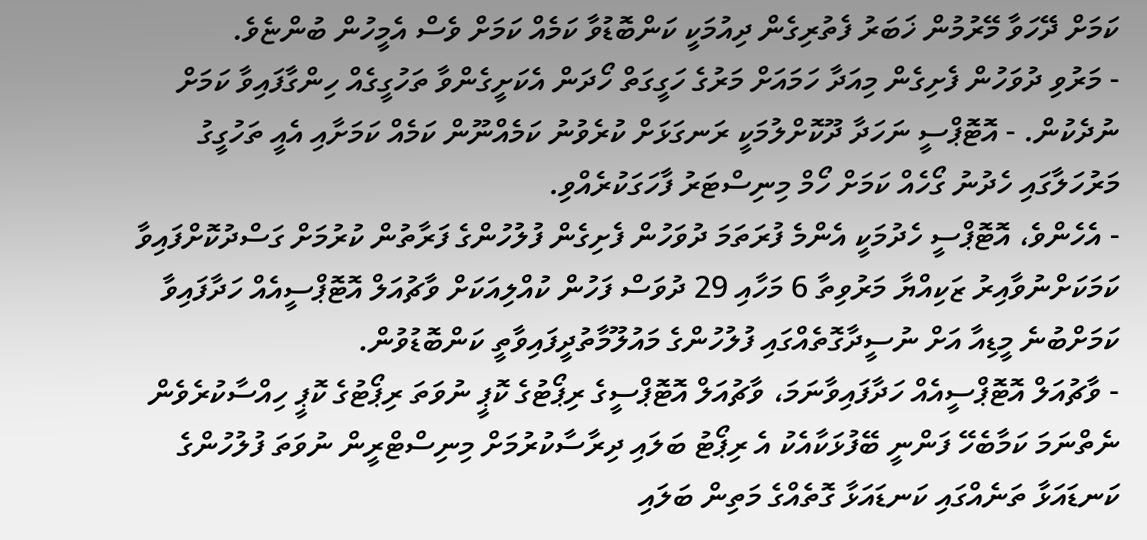ކަމަށް ދޭހަވާ މޭރުމުން ޚަބަރު ފެތުރިގެން ދިއުމަކީ ކަންބޮޑުވާ ކަމެއް ކަމަށް ވެސް އެމީހުން ބުންޏެވެ.
- މަރުވި ދުވަހުން ފެށިގެން މިއަދާ ހަމައަށް މަރުގެ ހަގީގަތް ހޯދަން އެކަށީގެންވާ ތަހުގީގެއް ހިންގާފައިވާ ކަމަށް ނުދެކުން. - އޮޓޮޕްސީ ނަހަދާ ދޫކޮށްލުމަކީ ރަނގަޅަށް ކުރެވުނު ކަމެއްނޫން ކަމެއް ކަމަށާއި އެއީ ތަހުގީގު މަރުހަލާގައި ހެދުނު ގޯހެއް ކަމަށް ހޯމް މިނިސްޓަރު ފާހަގަކުރެއްވި.
- އެހެންވެ، އޮޓޮޕްސީ ހެދުމަކީ އެންމެ ފުރަތަމަ ދުވަހުން ފެށިގެން ފުލުހުންގެ ފަރާތުން ކުރުމަށް ގަސްދުކޮށްފައިވާ ކަމަކަށްނުވާއިރު ޒަކިއްޔާ މަރުވިތާ 6 މަހާއި 29 ދުވަސް ފަހުން ކުއްލިއަކަށް ވާޗުއަލް އޮޓޮޕްސީއެއް ހަދާފައިވާ ކަމަށްބުނެ މީޑިއާ އަށް ނުސީދާގޮތެއްގައި ފުލުހުންގެ މައުލޫމާތުދީފައިވާތީ ކަންބޮޑުވުން.
- ވާޗުއަލް އޮޓޮޕްސީއެއް ހަދާފައިވާނަމަ، ވާޗުއަލް އޮޓޮޕްސީގެ ރިޕޯޓުގެ ކޮޕީ ނުވަތަ ރިޕޯޓުގެ ކޮޕީ ހިއްސާކުރެވެން ނެތްނަމަ ކަމާބެހޭ ފަންނީ ބޭފުޅަކާއެކު އެ ރިޕޯޓު ބަލައި ދިރާސާކުރުމަށް މިނިސްޓްރީން ނުވަތަ ފުލުހުންގެ ކަނޑައަޅާ ތަނެއްގައި ކަނޑައަޅާ ގޮތެއްގެ މަތިން ބަލައި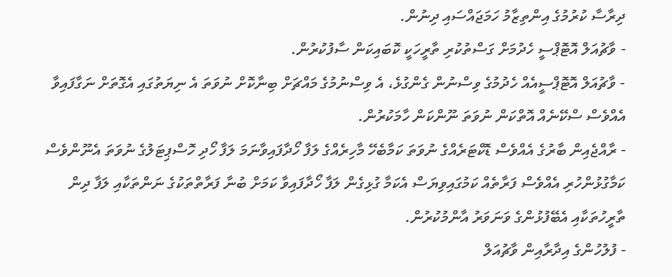ދިރާސާ ކުރުމުގެ އިންތިޒާމު ހަމަޖައްސައި ދިނުން.
- ވާޗުއަލް އޮޓޮޕްސީ ހެދުމަށް ގަސްތުކުރި ތާރީހަކީ ކޮބައިކަން ސާފުކުރުން.
- ވާޗުއަލް އޮޓޮޕްސީއެއް ހެދުމުގެ ވިސްނުން ގެންގުޅެ، އެ ވިސްނުމުގެ މައްޗަށް ބިނާކޮށް ނުވަތަ އެ ނިޔަތުގައި އެގޮތަށް ނަގާފައިވާ އެއްވެސް ސްކޭނެއް އޮތްކަން ނުވަތަ ނޫންކަން ހާމަކުރުން.
- ރާއްޖެއިން ބާރުގެ އެއްވެސް ޑޮކްޓަރެއްގެ ނުވަތަ ކަމާބެހޭ މާހިރެއްގެ ލަފާ ހޯދާފައިވާނަމަ ލަފާ ހޯދި ހޮސްޕިޓަލުގެ ނުވަތަ އެނޫންވެސް ކަމާގުޅުންހުރި އެއްވެސް ފަރާތެއް ކަމުގައިވިޔަސް އެކަމާ ގުޅިގެން ލަފާ ހޯދާފައިވާ ކަމަށް ބުނާ ފަރާތްތަކުގެ ނަންތަކާއި ލަފާ ދިން ތާރީހުތަކާއި އެބޭފުޅުންގެ ވަނަވަރު އާންމުކުރުން.
- ފުލުހުންގެ އިދާރާއިން ވާޗުއަލް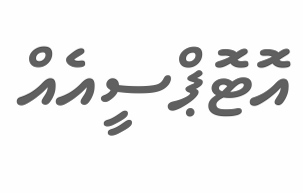އޮޓޮޕްސީއެއް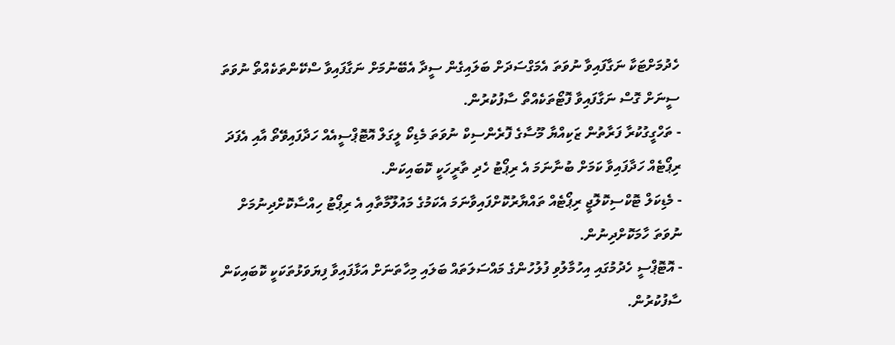ހެދުމަށްޓަކާ ނަގާފައިވާ ނުވަތަ އެމަގްސަދަށް ބަލައިގެން ސީދާ އެބޭނުމަށް ނަގާފައިވާ ސްކޭންތަކެއްތޯ ނުވަތަ ސީނަށް ގޮސް ނަގާފައިވާ ފޮޓޯތަކެއްތޯ ސާފުކުރުން.
- ތަހްގީގުކުރާ ފަރާތުން ޒަކިއްޔާ މޫސާގެ ފޮރެންސިކް ނުވަތަ މެޑިކޯ ލީގަލް އޮޓޮޕްސީއެއް ހަދާފައިވޭތޯ އާއި އެފަދަ ރިޕޯޓެއް ހަދާފައިވާ ކަމަށް ބުނާނަމަ އެ ރިޕޯޓު ހެދި ތާރީހަކީ ކޮބައިކަން.
- މެޑިކަލް ޓޮކްސިކޮލޮޖީ ރިޕޯޓެއް ތައްޔާރުކޮށްފައިވާނަމަ އެކަމުގެ މައުލޫމާތާއި އެ ރިޕޯޓު ހިއްސާކޮށްދިނުމަށް ނުވަތަ ހާމަކޮށްދިނުން.
- އޮޓޮޕްސީ ހެދުމުގައި އިހުމާލުވި ފުލުހުންގެ މައްސަލަތައް ބަލައި މިހާތަނަށް އަޅާފައިވާ ފިޔަވަޅުތަކަކީ ކޮބައިކަން ސާފުކުރުން.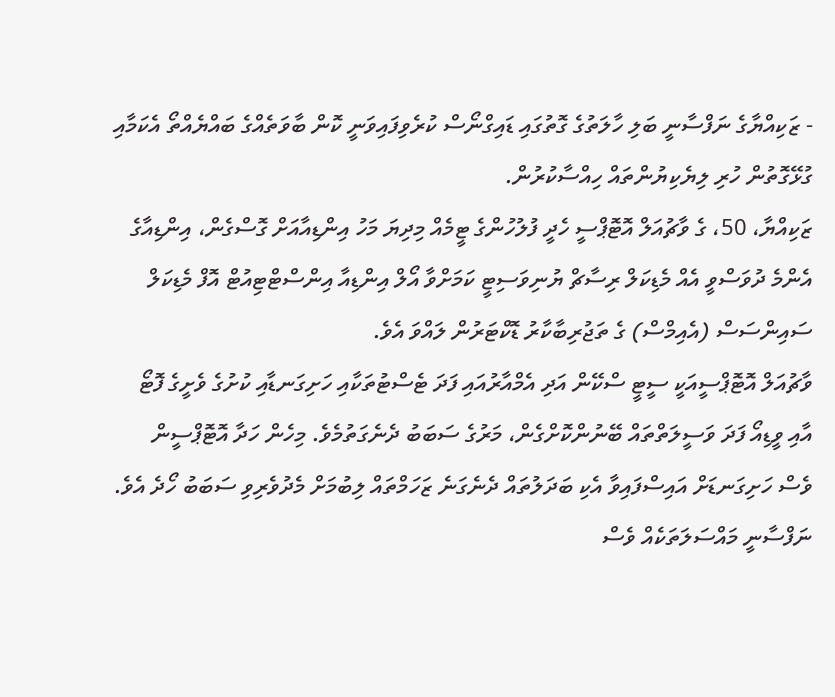- ޒަކިއްޔާގެ ނަފްސާނީ ބަލި ހާލަތުގެ ގޮތުގައި ޑައިގްނޯސް ކުރެވިފައިވަނީ ކޮން ބާވަތެއްގެ ބައްޔެއްތޯ އެކަމާއި ގުޅޭގޮތުން ހުރި ލިޔެކިޔުންތައް ހިއްސާކުރުން.
ޒަކިއްޔާ، 50، ގެ ވާޗުއަލް އޮޓޮޕްސީ ހެދީ ފުލުހުންގެ ޓީމެއް މިދިޔަ މަހު އިންޑިއާއަށް ގޮސްގެން، އިންޑިއާގެ އެންމެ ދުވަސްވީ އެއް މެޑިކަލް ރިސާޗް ޔުނިވަސިޓީ ކަމަށްވާ އޯލް އިންޑިއާ އިންސްޓްޓިއުޓް އޮފް މެޑިކަލް ސައިންސަސް (އެއިމްސް) ގެ ތަޖުރިބާކާރު ޑޮކްޓަރުން ލައްވަ އެވެ.
ވާޗުއަލް އޮޓޮޕްސީއަކީ ސީޓީ ސްކޭން އަދި އެމްއާރުއައި ފަދަ ޓެސްޓުތަކާއި ހަށިގަނޑާއި ކުށުގެ ވެށީގެ ފޮޓޯ އާއި ވީޑިއޯ ފަދަ ވަސީލަތްތައް ބޭނުންކޮށްގެން، މަރުގެ ސަބަބު ދެނެގަތުމެވެ. މިހެން ހަދާ އޮޓޮޕްސީން ވެސް ހަށިގަނޑަށް އައިސްފައިވާ އެކި ބަދަލުތައް ދެނެގަނެ ޒަހަމްތައް ލިބުމަށް މެދުވެރިވި ސަބަބު ހޯދެ އެވެ.
ނަފްސާނީ މައްސަލަތަކެއް ވެސް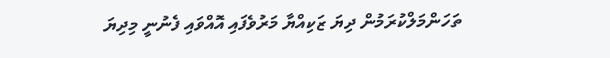ތަހަންމަލްކުރަމުން ދިޔަ ޒަކިއްޔާ މަރުވެފައި އޮއްވައި ފެނުނީ މިދިޔަ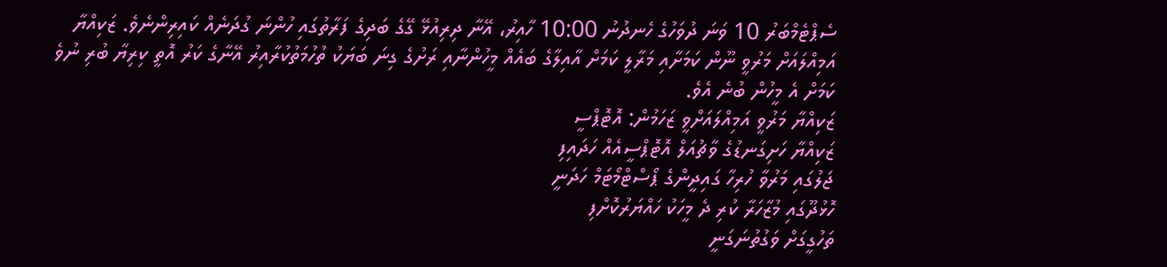ސެޕްޓެމްބަރު 10 ވަނަ ދުވަހުގެ ހެނދުނު 10:00 ހާއިރު، އޭނާ ދިރިއުޅޭ ގޭގެ ބަދިގެ ފަރާތުގައި ހުންނަ ގުދަނެއް ކައިރިންނެވެ. ޒަކިއްޔާ އަމިއްލައަށް މަރުވީ ނޫން ކަމަށާއި މަރާލީ ކަމަށް އާއިލާގެ ބައެއް މީހުންނާއި ރަށުގެ ގިނަ ބަޔަކު ތުހުމަތުކުރާއިރު އޭނާގެ ކަރު އޮތީ ކިރިޔާ ބުރި ނުވެ ކަމަށް އެ މީހުން ބުނެ އެވެ.
ޒަކިއްޔާ މަރުވީ އަމިއްލައަށްވީ ޒަހަމުން: އޮޓޮޕްސީ
ޒަކިއްޔާ ހަށިގަނޑުގެ ވާޗުއަލް އޮޓޮޕްސީއެއް ހަދައިފި
ޖަލުގައި މަރުވާ ހުރިހާ ގައިދީންގެ ޕޯސްޓްމޯޓަމް ހަދަނީ
ހޮޅުދޫގައި މުޒާހަރާ ކުރި ދެ މީހަކު ހައްޔަރުކޮށްފި
ތަހުގީގަށް ވަގުތުނަގަނީ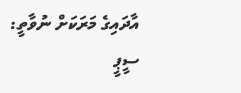އާދައިގެ މަރަކަށް ނުވާތީ: ސީޕީ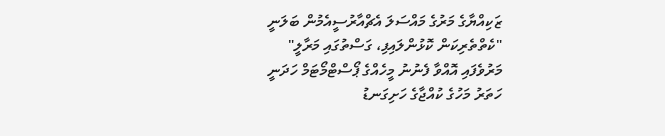ޒަކިއްޔާގެ މަރުގެ މައްސަލަ އެޗްއާރުސީއެމުން ބަލަނީ
"ކެތްތެރިކަން ކޮޅުންލައިފި، ގަސްތުގައި މަރާލީ"
މަރުވެފައި އޮއްވާ ފެނުނު މީހެއްގެ ޕޯސްޓްމޯޓަމް ހަދަނީ
ހަތަރު މަހުގެ ކުއްޖާގެ ހަށިގަނޑު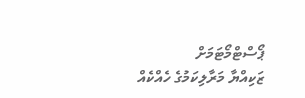ޕޯސްޓްމޯޓަމަށް
ޒަކިއްޔާ މަރާލިކަމުގެ ހެއްކެއް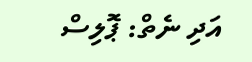އަދި ނެތް: ޕޮލިސް